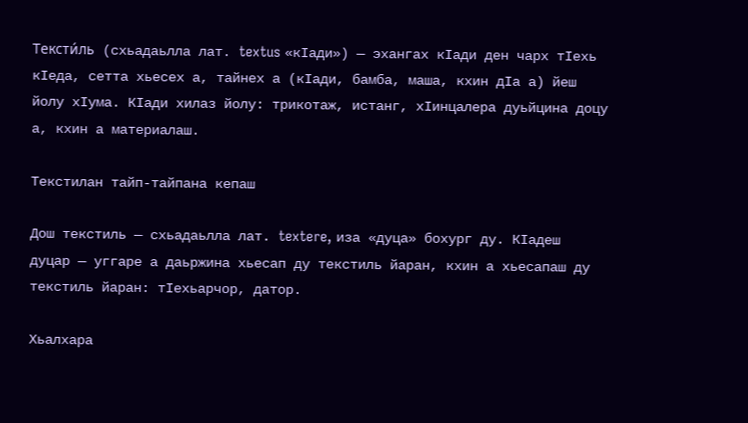Тексти́ль (схьадаьлла лат. textus «кӀади») — эхангах кӀади ден чарх тӀехь кӀеда, сетта хьесех а, тайнех а (кӀади, бамба, маша, кхин дӀа а) йеш йолу хӀума. КӀади хилаз йолу: трикотаж, истанг, хӀинцалера дуьйцина доцу а, кхин а материалаш.

Текстилан тайп-тайпана кепаш

Дош текстиль — схьадаьлла лат. textere, иза «дуца» бохург ду. КӀадеш дуцар — уггаре а даьржина хьесап ду текстиль йаран, кхин а хьесапаш ду текстиль йаран: тӀехьарчор, датор.

Хьалхара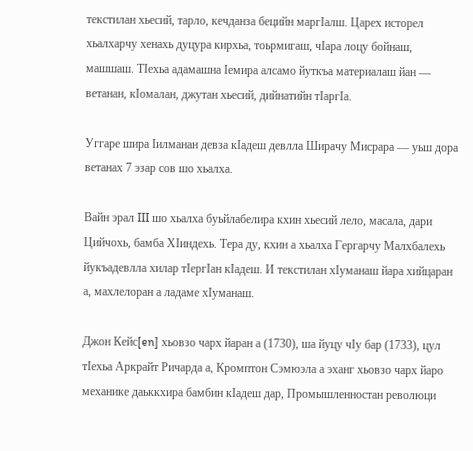текстилан хьесий, тарло, кечданза бецийн маргӀалш. Царех исторел хьалхарчу хенахь дуцура кирхьа, тоьрмигаш, чӀара лоцу бойнаш, машшаш. ТӀехьа адамашна Ӏемира алсамо йуткъа материалаш йан — ветанан, кӀомалан, джутан хьесий, дийнатийн тӀаргӀа.

Уггаре шира Ӏилманан девза кӀадеш девлла Ширачу Мисрара — уьш дора ветанах 7 эзар сов шо хьалха.

Вайн эрал III шо хьалха буьйлабелира кхин хьесий лело, масала, дари Цийчохь, бамба ХӀиндехь. Тера ду, кхин а хьалха Гергарчу Малхбалехь йукъадевлла хилар тӀергӀан кӀадеш. И текстилан хӀуманаш йара хийцаран а, махлелоран а ладаме хӀуманаш.

Джон Кейс[en] хьовзо чарх йаран а (1730), ша йуцу чӀу бар (1733), цул тӀехьа Аркрайт Ричарда а, Кромптон Сэмюэла а эханг хьовзо чарх йаро механике даьккхира бамбин кӀадеш дар, Промышленностан революци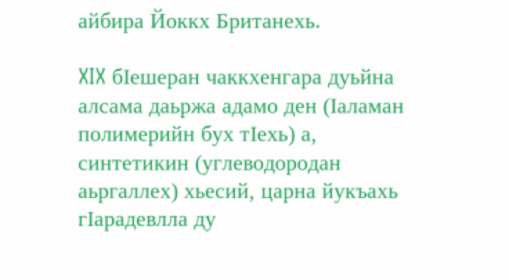айбира Йоккх Британехь.

XIX бӀешеран чаккхенгара дуьйна алсама даьржа адамо ден (Ӏаламан полимерийн бух тӀехь) а, синтетикин (углеводородан аьргаллех) хьесий, царна йукъахь гӀарадевлла ду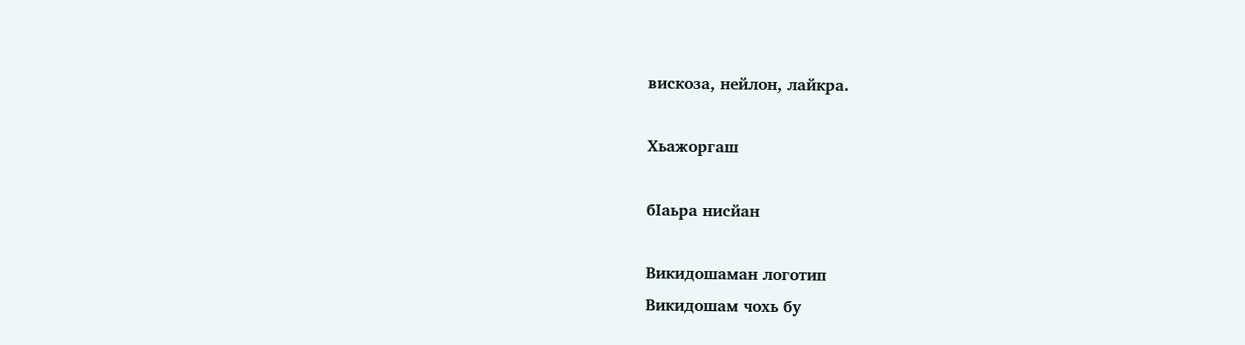вискоза, нейлон, лайкра.

Хьажоргаш

бӀаьра нисйан

Викидошаман логотип
Викидошам чохь бу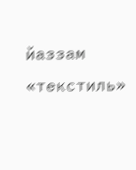йаззам «текстиль»